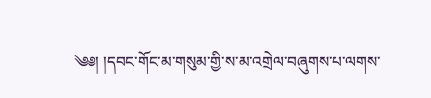༄༅། །དབང་གོང་མ་གསུམ་གྱི་ས་མ་འགྲེལ་བཞུགས་པ་ལགས་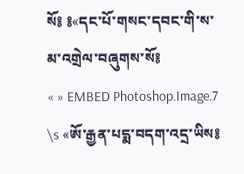སོ༔ ༔«དང་པོ་གསང་དབང་གི་ས་མ་འགྲེལ་བཞུགས་སོ༔
« » EMBED Photoshop.Image.7 \s «ཨོ་རྒྱན་པདྨ་བདག་འདྲ་ཡིས༔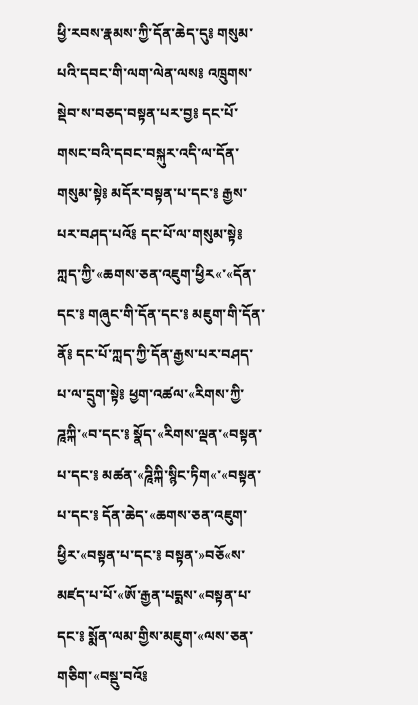ཕྱི་རབས་རྣམས་ཀྱི་དོན་ཆེད་དུ༔ གསུམ་པའི་དབང་གི་ལག་ལེན་ལས༔ འཁྲུགས་སྡེབ་ས་བཅད་བསྟན་པར་བྱ༔ དང་པོ་གསང་བའི་དབང་བསྐུར་འདི་ལ་དོན་གསུམ་སྟེ༔ མདོར་བསྟན་པ་དང་༔ རྒྱས་པར་བཤད་པའོ༔ དང་པོ་ལ་གསུམ་སྟེ༔ ཀླད་ཀྱི་«ཆགས་ཅན་འཇུག་ཕྱིར«་«དོན་དང་༔ གཞུང་གི་དོན་དང་༔ མཇུག་གི་དོན་ནོ༔ དང་པོ་ཀླད་ཀྱི་དོན་རྒྱས་པར་བཤད་པ་ལ་དྲུག་སྟེ༔ ཕྱག་འཚལ་«རིགས་ཀྱི་ཌཱཀྐི་«བ་དང་༔ སྣོད་«རིགས་ལྡན་«བསྟན་པ་དང་༔ མཚན་«ཌཱིཀྐི་སྙིང་ཏིག«་«བསྟན་པ་དང་༔ དོན་ཆེད་«ཆགས་ཅན་འཇུག་ཕྱིར་«བསྟན་པ་དང་༔ བསྟན་»བཅོ«ས་མཛད་པ་པོ་«ཨོ་རྒྱན་པདྨས་«བསྟན་པ་དང་༔ སྨོན་ལམ་གྱིས་མཇུག་«ལས་ཅན་གཅིག་«བསྡུ་བའོ༔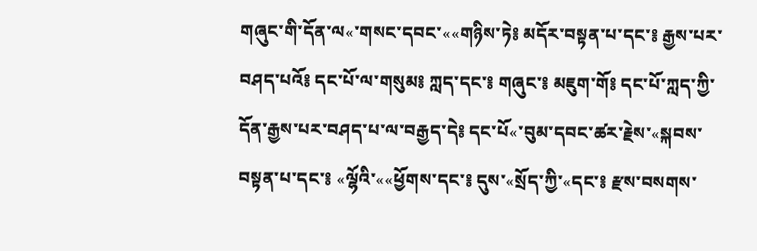གཞུང་གི་དོན་ལ«་གསང་དབང་««གཉིས་ཏེ༔ མདོར་བསྟན་པ་དང་༔ རྒྱས་པར་བཤད་པའོ༔ དང་པོ་ལ་གསུམ༔ ཀླད་དང་༔ གཞུང་༔ མཇུག་གོ༔ དང་པོ་ཀླད་ཀྱི་དོན་རྒྱས་པར་བཤད་པ་ལ་བརྒྱད་དེ༔ དང་པོ«་བུམ་དབང་ཚར་རྗེས་«སྐབས་བསྟན་པ་དང་༔ «ལྷོའི་««ཕྱོགས་དང་༔ དུས་«སྲོད་ཀྱི་«དང་༔ རྫས་བསགས་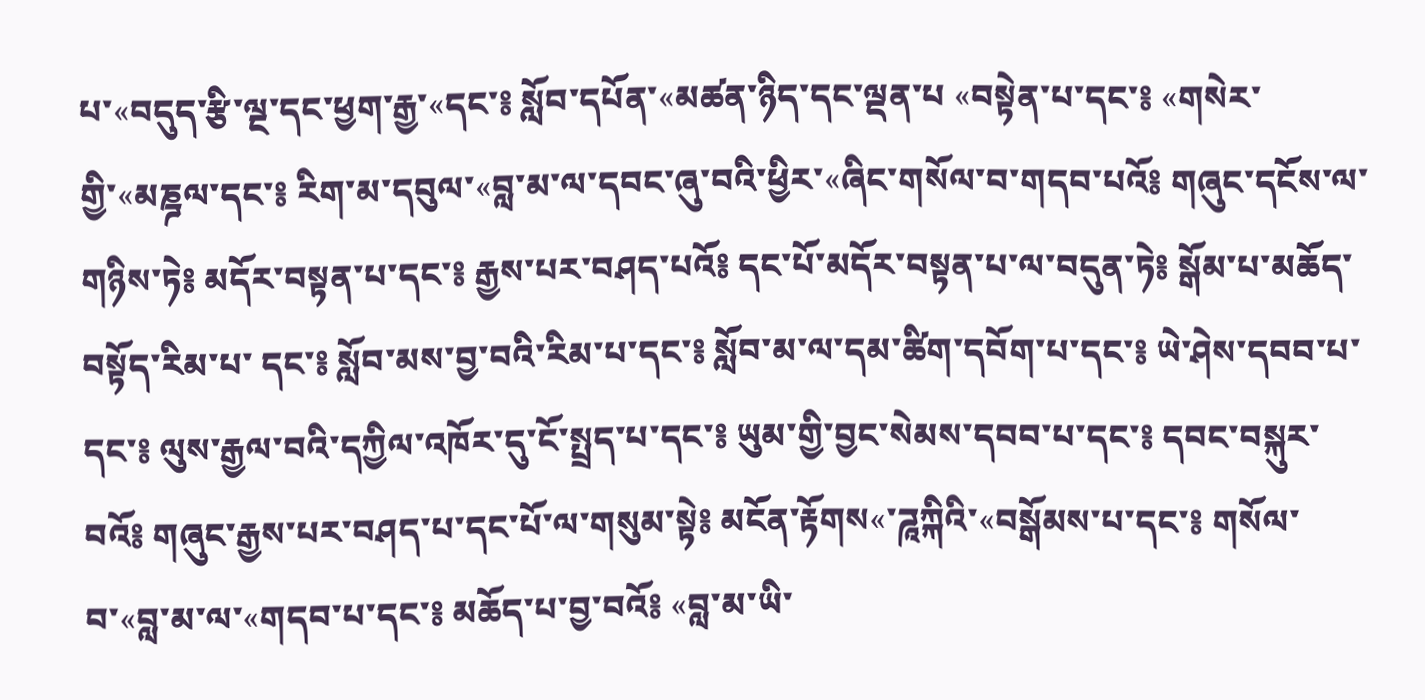པ་«བདུད་རྩི་ལྔ་དང་ཕྱག་རྒྱ་«དང་༔ སློབ་དཔོན་«མཚན་ཉིད་དང་ལྡན་པ «བསྟེན་པ་དང་༔ «གསེར་གྱི་«མཎྜལ་དང་༔ རིག་མ་དབུལ་«བླ་མ་ལ་དབང་ཞུ་བའི་ཕྱིར་«ཞིང་གསོལ་བ་གདབ་པའོ༔ གཞུང་དངོས་ལ་གཉིས་ཏེ༔ མདོར་བསྟན་པ་དང་༔ རྒྱས་པར་བཤད་པའོ༔ དང་པོ་མདོར་བསྟན་པ་ལ་བདུན་ཏེ༔ སྒོམ་པ་མཆོད་བསྟོད་རིམ་པ་ དང་༔ སློབ་མས་བྱ་བའི་རིམ་པ་དང་༔ སློབ་མ་ལ་དམ་ཚིག་དབོག་པ་དང་༔ ཡེ་ཤེས་དབབ་པ་དང་༔ ལུས་རྒྱལ་བའི་དཀྱིལ་འཁོར་དུ་ངོ་སྤྲད་པ་དང་༔ ཡུམ་གྱི་བྱང་སེམས་དབབ་པ་དང་༔ དབང་བསྐུར་བའོ༔ གཞུང་རྒྱས་པར་བཤད་པ་དང་པོ་ལ་གསུམ་སྟེ༔ མངོན་རྟོགས«་ཌཱཀྐིའི་«བསྒོམས་པ་དང་༔ གསོལ་བ་«བླ་མ་ལ་«གདབ་པ་དང་༔ མཆོད་པ་བྱ་བའོ༔ «བླ་མ་ཡི་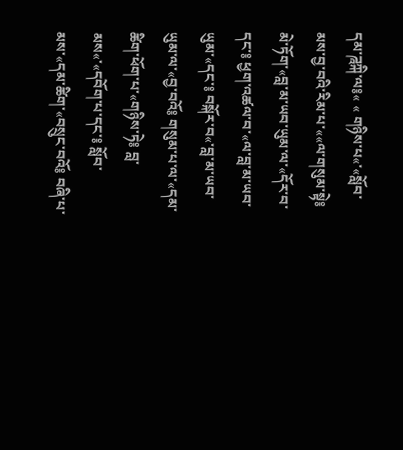དམ་ཌཱཀྐི་ལ༔« « གཉིས་པ«་«སློབ་མས་བྱ་བའི་རིམ་པ་««ལ་གསུམ་སྟེ༔ མེ་ཏོག་«བླ་མ་ཡབ་ཡུམ་ལ་«དོར་བ་དང་༔ ཕྱག་འཚལ་བ་«ལ་བླ་མ་ཡབ་ཡུམ་«དང་༔ བསྐོར་བ«་བླ་མ་ཡབ་ཡུམ་ལ་«བྱ་བའོ༔ གསུམ་པ་ལ་«དམ་ཚིག་ཕོག་པ་«གཉིས་ཏེ༔ བླ་མས«་«དབོག་པ་དང་༔ སློབ་མས་«དམ་ཚིག་«བསྲུང་བའོ༔ བཞི་པ་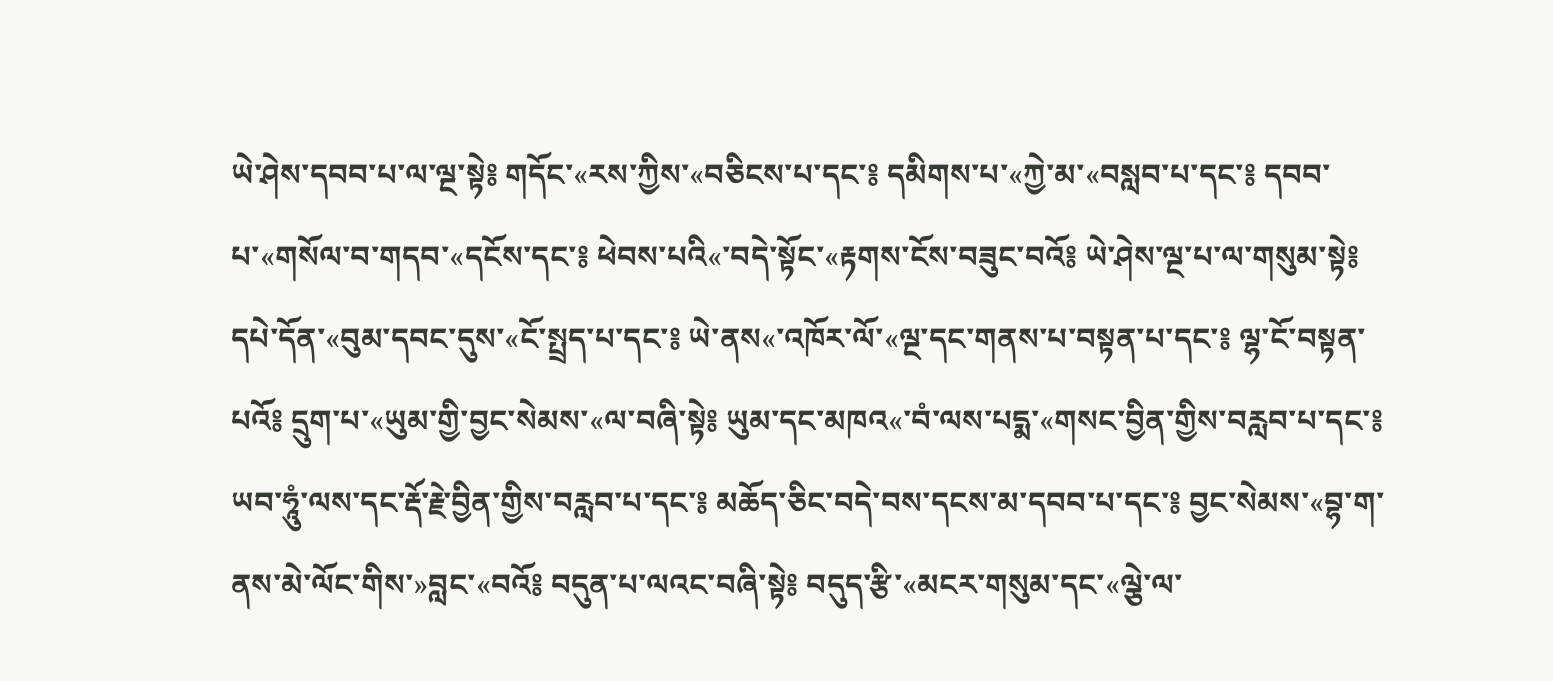ཡེ་ཤེས་དབབ་པ་ལ་ལྔ་སྟེ༔ གདོང་«རས་ཀྱིས་«བཅིངས་པ་དང་༔ དམིགས་པ་«ཀྱེ་མ་«བསླབ་པ་དང་༔ དབབ་པ་«གསོལ་བ་གདབ་«དངོས་དང་༔ ཕེབས་པའི«་བདེ་སྟོང་«རྟགས་ངོས་བཟུང་བའོ༔ ཡེ་ཤེས་ལྔ་པ་ལ་གསུམ་སྟེ༔ དཔེ་དོན་«བུམ་དབང་དུས་«ངོ་སྤྲད་པ་དང་༔ ཡེ་ནས«་འཁོར་ལོ་«ལྔ་དང་གནས་པ་བསྟན་པ་དང་༔ ལྷ་ངོ་བསྟན་པའོ༔ དྲུག་པ་«ཡུམ་གྱི་བྱང་སེམས་«ལ་བཞི་སྟེ༔ ཡུམ་དང་མཁའ«་བཾ་ལས་པདྨ་«གསང་བྱིན་གྱིས་བརླབ་པ་དང་༔ ཡབ་ཧཱུཾ་ལས་དང་རྡོ་རྗེ་བྱིན་གྱིས་བརླབ་པ་དང་༔ མཆོད་ཅིང་བདེ་བས་དངས་མ་དབབ་པ་དང་༔ བྱང་སེམས་«བྷ་ག་ནས་མེ་ལོང་གིས་»བླང་«བའོ༔ བདུན་པ་ལའང་བཞི་སྟེ༔ བདུད་རྩི་«མངར་གསུམ་དང་«ལྕེ་ལ་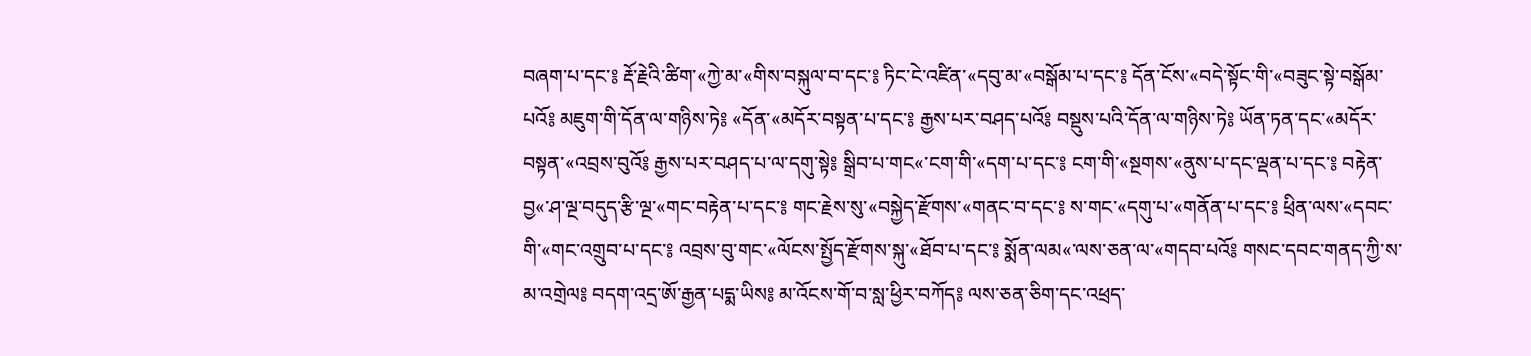བཞག་པ་དང་༔ རྡོ་རྗེའི་ཚིག་«ཀྱེ་མ་«གིས་བསྐུལ་བ་དང་༔ ཏིང་ངེ་འཛིན་«དབུ་མ་«བསྒོམ་པ་དང་༔ དོན་ངོས་«བདེ་སྟོང་གི་«བཟུང་སྟེ་བསྒོམ་པའོ༔ མཇུག་གི་དོན་ལ་གཉིས་ཏེ༔ «དོན་«མདོར་བསྟན་པ་དང་༔ རྒྱས་པར་བཤད་པའོ༔ བསྡུས་པའི་དོན་ལ་གཉིས་ཏེ༔ ཡོན་ཏན་དང་«མདོར་བསྟན་«འབྲས་བུའོ༔ རྒྱས་པར་བཤད་པ་ལ་དགུ་སྟེ༔ སྒྲིབ་པ་གང«་ངག་གི་«དག་པ་དང་༔ ངག་གི་«སྔགས་«ནུས་པ་དང་ལྡན་པ་དང་༔ བརྟེན་བྱ«་ཤ་ལྔ་བདུད་རྩི་ལྔ་«གང་བརྟེན་པ་དང་༔ གང་རྗེས་སུ་«བསྐྱེད་རྫོགས་«གནང་བ་དང་༔ ས་གང་«དགུ་པ་«གནོན་པ་དང་༔ ཕྲིན་ལས་«དབང་གི་«གང་འགྲུབ་པ་དང་༔ འབྲས་བུ་གང་«ལོངས་སྤྱོད་རྫོགས་སྐུ་«ཐོབ་པ་དང་༔ སྨོན་ལམ«་ལས་ཅན་ལ་«གདབ་པའོ༔ གསང་དབང་གནད་ཀྱི་ས་མ་འགྲེལ༔ བདག་འདྲ་ཨོ་རྒྱན་པདྨ་ཡིས༔ མ་འོངས་གོ་བ་སླ་ཕྱིར་བཀོད༔ ལས་ཅན་ཅིག་དང་འཕྲད་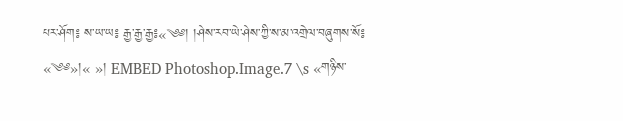པར་ཤོག༔ ས་ཡ་ཡ༔ རྒྱ་རྒྱ་རྒྱ༔«༄༅། །ཤེས་རབ་ཡེ་ཤེས་ཀྱི་ས་མ་འགྲེལ་བཞུགས་སོ༔
«༄༅»།« »། EMBED Photoshop.Image.7 \s «གཉིས་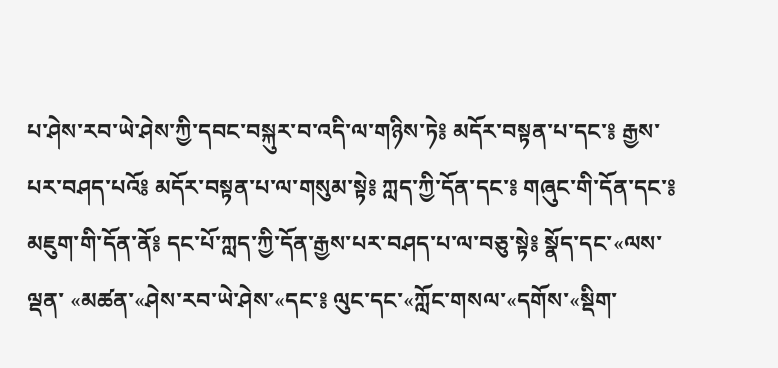པ་ཤེས་རབ་ཡེ་ཤེས་ཀྱི་དབང་བསྐུར་བ་འདི་ལ་གཉིས་ཏེ༔ མདོར་བསྟན་པ་དང་༔ རྒྱས་པར་བཤད་པའོ༔ མདོར་བསྟན་པ་ལ་གསུམ་སྟེ༔ ཀླད་ཀྱི་དོན་དང་༔ གཞུང་གི་དོན་དང་༔ མཇུག་གི་དོན་ནོ༔ དང་པོ་ཀླད་ཀྱི་དོན་རྒྱས་པར་བཤད་པ་ལ་བཅུ་སྟེ༔ སྣོད་དང་«ལས་ལྡན་ «མཚན་«ཤེས་རབ་ཡེ་ཤེས་«དང་༔ ལུང་དང་«ཀློང་གསལ་«དགོས་«སྡིག་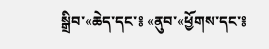སྒྲིབ་«ཆེད་དང་༔ «ནུབ་«ཕྱོགས་དང་༔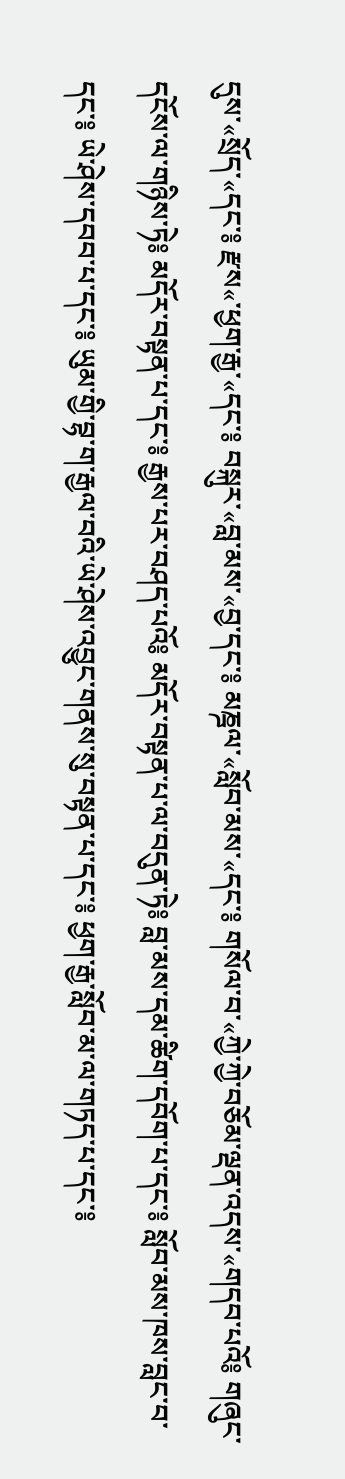དུས་«སྲོད་«དང་༔ རྫས«་ཕྱག་རྒྱ་«དང་༔ བསྐུར་«བླ་མས་«བྱ་དང་༔ མཎྜལ་«སློབ་མས་«དང་༔ གསོལ་བ་«ཀྱེ་ཀྱེ་བཅོམ་ལྡན་འདས་«གདབ་པའོ༔ གཞུང་དངོས་ལ་གཉིས་ཏེ༔ མདོར་བསྟན་པ་དང་༔ རྒྱས་པར་བཤད་པའོ༔ མདོར་བསྟན་པ་ལ་བདུན་ཏེ༔ བླ་མས་དམ་ཚིག་དབོག་པ་དང་༔ སློབ་མས་ཁས་བླང་བ་དང་༔ ཡེ་ཤེས་དབབ་པ་དང་༔ ཡུམ་གྱི་བྷ་ག་རྒྱལ་བའི་ཡེ་ཤེས་འབྱུང་གནས་སུ་བསྟན་པ་དང་༔ ཕྱག་རྒྱ་སློབ་མ་ལ་གཏད་པ་དང་༔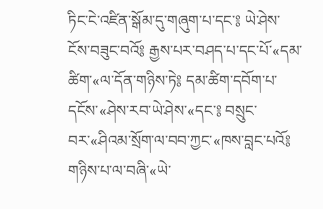ཏིང་ངེ་འཛིན་སྒོམ་དུ་གཞུག་པ་དང་༔ ཡེ་ཤེས་ངོས་བཟུང་བའོ༔ རྒྱས་པར་བཤད་པ་དང་པོ་«དམ་ཚིག་«ལ་དོན་གཉིས་ཏེ༔ དམ་ཚིག་དབོག་པ་དངོས་«ཤེས་རབ་ཡེ་ཤེས་«དང་༔ བསྲུང་བར་«ཤིའམ་སྲོག་ལ་བབ་ཀྱང་«ཁས་བླང་པའོ༔ གཉིས་པ་ལ་བཞི་«ཡེ་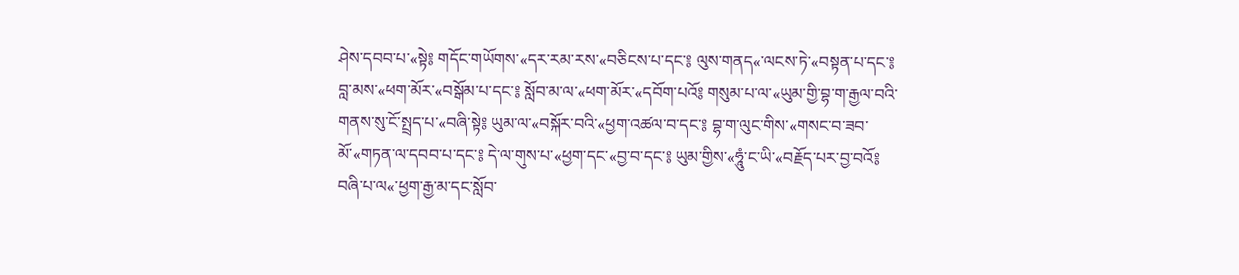ཤེས་དབབ་པ་«སྟེ༔ གདོང་གཡོགས་«དར་རམ་རས་«བཅིངས་པ་དང་༔ ལུས་གནད«་ལངས་ཏེ་«བསྟན་པ་དང་༔ བླ་མས་«ཕག་མོར་«བསྒོམ་པ་དང་༔ སློབ་མ་ལ་«ཕག་མོར་«དབོག་པའོ༔ གསུམ་པ་ལ་«ཡུམ་གྱི་བྷ་ག་རྒྱལ་བའི་གནས་སུ་ངོ་སྤྲད་པ་«བཞི་སྟེ༔ ཡུམ་ལ་«བསྐོར་བའི་«ཕྱག་འཚལ་བ་དང་༔ བྷ་ག་ལུང་གིས་«གསང་བ་ཟབ་མོ་«གཏན་ལ་དབབ་པ་དང་༔ དེ་ལ་གུས་པ་«ཕྱག་དང་«བྱ་བ་དང་༔ ཡུམ་གྱིས་«ཧཱུཾ་ང་ཡི་«བརྗོད་པར་བྱ་བའོ༔ བཞི་པ་ལ«་ཕྱག་རྒྱ་མ་དང་སློབ་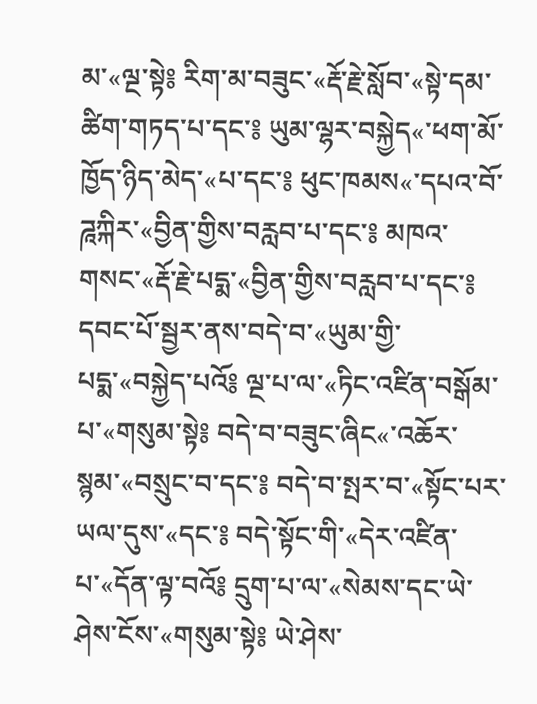མ་«ལྔ་སྟེ༔ རིག་མ་བཟུང་«རྡོ་རྗེ་སློབ་«སྟེ་དམ་ཚིག་གཏད་པ་དང་༔ ཡུམ་ལྷར་བསྐྱེད«་ཕག་མོ་ཁྱོད་ཉིད་མེད་«པ་དང་༔ ཕུང་ཁམས«་དཔའ་བོ་ཌཱཀྐིར་«བྱིན་གྱིས་བརླབ་པ་དང་༔ མཁའ་གསང་«རྡོ་རྗེ་པདྨ་«བྱིན་གྱིས་བརླབ་པ་དང་༔ དབང་པོ་སྦྱར་ནས་བདེ་བ་«ཡུམ་གྱི་པདྨ་«བསྐྱེད་པའོ༔ ལྔ་པ་ལ་«ཏིང་འཛིན་བསྒོམ་པ་«གསུམ་སྟེ༔ བདེ་བ་བཟུང་ཞིང«་འཆོར་སྙམ་«བསྲུང་བ་དང་༔ བདེ་བ་སྤར་བ་«སྟོང་པར་ཡལ་དུས་«དང་༔ བདེ་སྟོང་གི་«དེར་འཛིན་པ་«དོན་ལྟ་བའོ༔ དྲུག་པ་ལ་«སེམས་དང་ཡེ་ཤེས་ངོས་«གསུམ་སྟེ༔ ཡེ་ཤེས་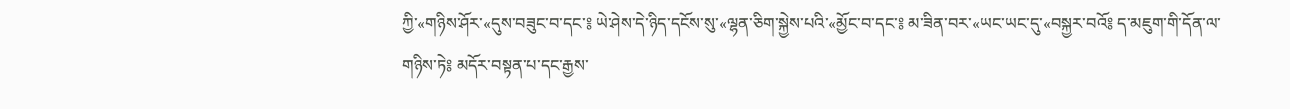ཀྱི་«གཉིས་ཤོར་«དུས་བཟུང་བ་དང་༔ ཡེ་ཤེས་དེ་ཉིད་དངོས་སུ་«ལྷན་ཅིག་སྐྱེས་པའི་«མྱོང་བ་དང་༔ མ་ཟིན་བར་«ཡང་ཡང་དུ་«བསྐྱར་བའོ༔ ད་མཇུག་གི་དོན་ལ་གཉིས་ཏེ༔ མདོར་བསྟན་པ་དང་རྒྱས་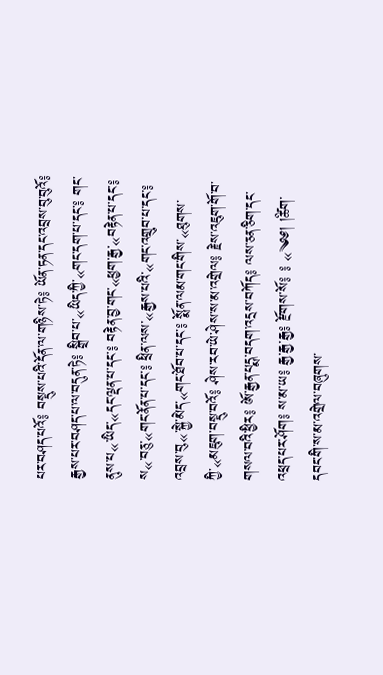པར་བཤད་པའོ༔ བསྡུས་པའི་དོན་ལ་གཉིས་ཏེ༔ ཡོན་ཏན་དང་འབྲས་བུ་བུའོ༔ རྒྱས་པར་བཤད་པ་ལ་བདུན་ཏེ༔ སྒྲིབ་པ་«ཡིད་ཀྱི་«གང་དག་པ་དང་༔ གང་ནུས་པ«་ཡིད་«དང་ལྡན་པ་དང་༔ བརྟེན་བྱ་གང་«ཕྱག་རྒྱ་«བརྟེན་པ་དང་༔ ས«་བཅུ་«གང་ནོན་པ་དང་༔ ཕྲིན་ལས་«རྒྱས་པའི་«གང་འགྲུབ་པ་དང་༔ འབྲས་བུ«་སྐྱེ་མེད་«གང་ཐོབ་པ་དང་༔ སྨོན་ལམ་གང་གིས་«ཐུགས་ཀྱི་«མཇུག་བསྡུ་བའོ༔ ཤེས་རབ་ཡེ་ཤེས་ས་མ་འགྲེལ༔ རྗེས་འཇུག་གོ་བ་གསལ་བའི་ཕྱིར༔ ཨོ་རྒྱན་པདྨ་བདག་འདྲས་བཀོད༔ ལས་ཅན་ཅིག་དང་འཕྲད་པར་ཤོག༔ ས་མ་ཡ༔ རྒྱ་རྒྱ་རྒྱ༔ རྫོགས་སོ༔ ༔ «༄༅། །ཚིག་དབང་གི་ས་མ་འགྲེལ་བཞུགས་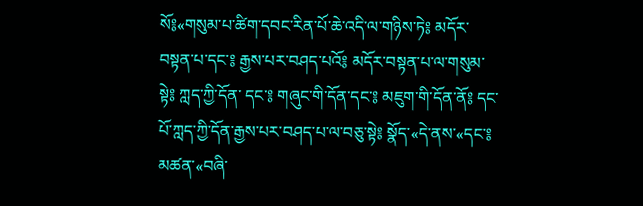སོ༔«གསུམ་པ་ཚིག་དབང་རིན་པོ་ཆེ་འདི་ལ་གཉིས་ཏེ༔ མདོར་བསྟན་པ་དང་༔ རྒྱས་པར་བཤད་པའོ༔ མདོར་བསྟན་པ་ལ་གསུམ་སྟེ༔ ཀླད་ཀྱི་དོན་ དང་༔ གཞུང་གི་དོན་དང་༔ མཇུག་གི་དོན་ནོ༔ དང་པོ་ཀླད་ཀྱི་དོན་རྒྱས་པར་བཤད་པ་ལ་བཅུ་སྟེ༔ སྣོད་«དེ་ནས་«དང་༔ མཚན་«བཞི་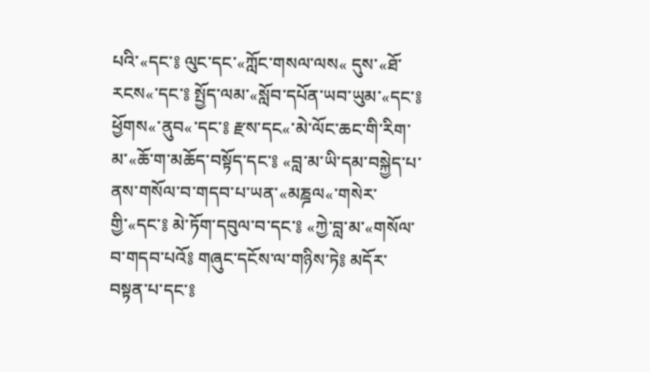པའི་«དང་༔ ལུང་དང་«ཀློང་གསལ་ལས« དུས་«ཐོ་རངས«་དང་༔ སྤྱོད་ལམ་«སློབ་དཔོན་ཡབ་ཡུམ་«དང་༔ ཕྱོགས«་ནུབ«་དང་༔ རྫས་དང«་མེ་ལོང་ཆང་གི་རིག་མ་«ཆོ་ག་མཆོད་བསྟོད་དང་༔ «བླ་མ་ཡི་དམ་བསྐྱེད་པ་ནས་གསོལ་བ་གདབ་པ་ཡན་«མཎྜལ«་གསེར་གྱི་«དང་༔ མེ་ཏོག་དབུལ་བ་དང་༔ «ཀྱེ་བླ་མ་«གསོལ་བ་གདབ་པའོ༔ གཞུང་དངོས་ལ་གཉིས་ཏེ༔ མདོར་བསྟན་པ་དང་༔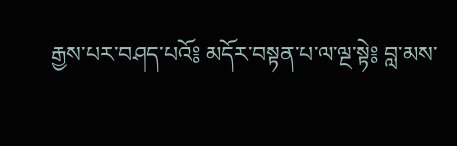རྒྱས་པར་བཤད་པའོ༔ མདོར་བསྟན་པ་ལ་ལྔ་སྟེ༔ བླ་མས་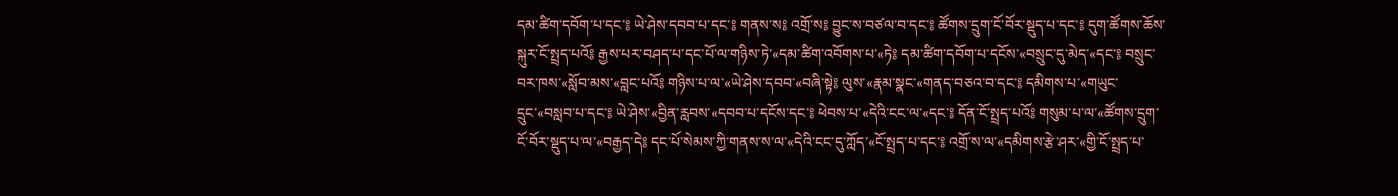དམ་ཚིག་དབོག་པ་དང་༔ ཡེ་ཤེས་དབབ་པ་དང་༔ གནས་ས༔ འགྲོ་ས༔ བྱུང་ས་བཙལ་བ་དང་༔ ཚོགས་དྲུག་ངོ་བོར་སྡུད་པ་དང་༔ དུག་ཚོགས་ཆོས་སྐུར་ངོ་སྤྲད་པའོ༔ རྒྱས་པར་བཤད་པ་དང་པོ་ལ་གཉིས་ཏེ་«དམ་ཚིག་འབོགས་པ་«ཏེ༔ དམ་ཚིག་དབོག་པ་དངོས་«བསྲུང་དུ་མེད་«དང་༔ བསྲུང་བར་ཁས་«སློབ་མས་«བླང་པའོ༔ གཉིས་པ་ལ་«ཡེ་ཤེས་དབབ་«བཞི་སྟེ༔ ལུས་«རྣམ་སྣང་«གནད་བཅའ་བ་དང་༔ དམིགས་པ་«གཡུང་དྲུང་«བསླབ་པ་དང་༔ ཡེ་ཤེས་«བྱིན་རླབས་«དབབ་པ་དངོས་དང་༔ ཕེབས་པ་«དེའི་ངང་ལ་«དང་༔ དོན་ངོ་སྤྲད་པའོ༔ གསུམ་པ་ལ་«ཚོགས་དྲུག་ངོ་བོར་སྡུད་པ་ལ་«བརྒྱད་དེ༔ དང་པོ་སེམས་ཀྱི་གནས་ས་ལ་«དེའི་ངང་དུ་ཀློད་«ངོ་སྤྲད་པ་དང་༔ འགྲོ་ས་ལ་«དམིགས་རྩེ་ཤར་«གྱི་ངོ་སྤྲད་པ་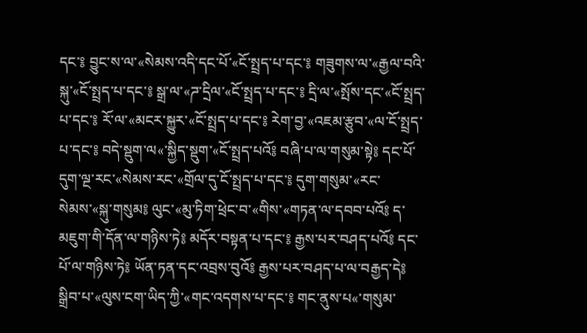དང་༔ བྱུང་ས་ལ་«སེམས་འདི་དང་པོ་«ངོ་སྤྲད་པ་དང་༔ གཟུགས་ལ་«རྒྱལ་བའི་སྐུ་«ངོ་སྤྲད་པ་དང་༔ སྒྲ་ལ་«ཌ་དྲིལ་«ངོ་སྤྲད་པ་དང་༔ དྲི་ལ་«སྤོས་དང་«ངོ་སྤྲད་པ་དང་༔ རོ་ལ་«མངར་སྐྱུར་«ངོ་སྤྲད་པ་དང་༔ རེག་བྱ་«འཇམ་རྩུབ་«ལ་ངོ་སྤྲད་པ་དང་༔ བདེ་སྡུག་ལ«་སྐྱིད་སྡུག་«ངོ་སྤྲད་པའོ༔ བཞི་པ་ལ་གསུམ་སྟེ༔ དང་པོ་དུག་ལྔ་རང་«སེམས་རང་«གྲོལ་དུ་ངོ་སྤྲད་པ་དང་༔ དུག་གསུམ་«རང་སེམས་«སྐུ་གསུམ༔ ལུང་«མུ་ཏིག་ཕྲེང་བ་«གིས་«གཏན་ལ་དབབ་པའོ༔ ད་མཇུག་གི་དོན་ལ་གཉིས་ཏེ༔ མདོར་བསྟན་པ་དང་༔ རྒྱས་པར་བཤད་པའོ༔ དང་པོ་ལ་གཉིས་ཏེ༔ ཡོན་ཏན་དང་འབྲས་བུའོ༔ རྒྱས་པར་བཤད་པ་ལ་བརྒྱད་དེ༔ སྒྲིབ་པ་«ལུས་ངག་ཡིད་ཀྱི་«གང་འདགས་པ་དང་༔ གང་ནུས་པ«་གསུམ་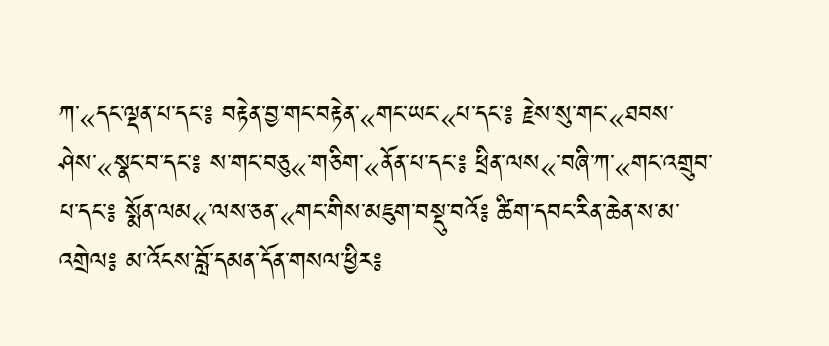ཀ་«དང་ལྡན་པ་དང་༔ བརྟེན་བྱ་གང་བརྟེན་«གང་ཡང་«པ་དང་༔ རྗེས་སུ་གང་«ཐབས་ཤེས་«སྣང་བ་དང་༔ ས་གང་བཅུ«་གཅིག་«ནོན་པ་དང་༔ ཕྲིན་ལས«་བཞི་ཀ་«གང་འགྲུབ་པ་དང་༔ སྨོན་ལམ«་ལས་ཅན་«གང་གིས་མཇུག་བསྡུ་བའོ༔ ཚིག་དབང་རིན་ཆེན་ས་མ་འགྲེལ༔ མ་འོངས་བློ་དམན་དོན་གསལ་ཕྱིར༔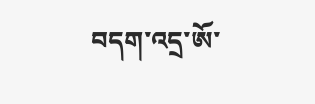བདག་འདྲ་ཨོ་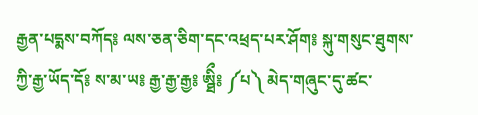རྒྱན་པདྨས་བཀོད༔ ལས་ཅན་ཅིག་དང་འཕྲད་པར་ཤོག༔ སྐུ་གསུང་ཐུགས་ཀྱི་རྒྱ་ཡོད་དོ༔ ས་མ་ཡ༔ རྒྱ་རྒྱ་རྒྱ༔ ཨྠིྀ༔ ༼པ༽ མེད་གཞུང་དུ་ཚང་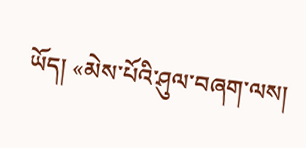ཡོད། «མེས་པོའི་ཤུལ་བཞག་ལས།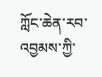ཀློང་ཆེན་རབ་འབྱམས་ཀྱི་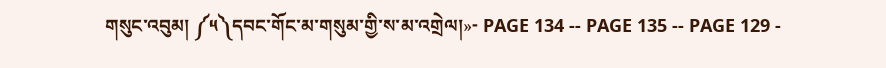གསུང་འབུམ། ༼༥༽དབང་གོང་མ་གསུམ་གྱི་ས་མ་འགྲེལ།»- PAGE 134 -- PAGE 135 -- PAGE 129 -